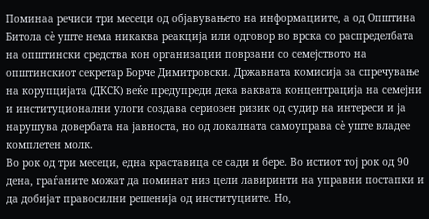Поминаа речиси три месеци од објавувањето на информациите, а од Општина Битола сè уште нема никаква реакција или одговор во врска со распределбата на општински средства кон организации поврзани со семејството на општинскиот секретар Борче Димитровски. Државната комисија за спречување на корупцијата (ДКСК) веќе предупреди дека ваквата концентрација на семејни и институционални улоги создава сериозен ризик од судир на интереси и ја нарушува довербата на јавноста, но од локалната самоуправа сè уште владее комплетен молк.
Во рок од три месеци, една краставица се сади и бере. Во истиот тој рок од 90 дена, граѓаните можат да поминат низ цели лавиринти на управни постапки и да добијат правосилни решенија од институциите. Но,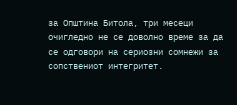за Општина Битола, три месеци очигледно не се доволно време за да се одговори на сериозни сомнежи за сопствениот интегритет.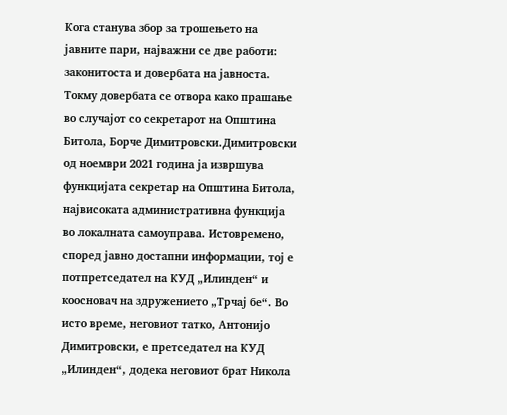Кога станува збор за трошењето на јавните пари, најважни се две работи: законитоста и довербата на јавноста. Токму довербата се отвора како прашање во случајот со секретарот на Општина Битола, Борче Димитровски.Димитровски од ноември 2021 година ја извршува функцијата секретар на Општина Битола, највисоката административна функција во локалната самоуправа. Истовремено, според јавно достапни информации, тој е потпретседател на КУД „Илинден“ и коосновач на здружението „Трчај бе“. Во исто време, неговиот татко, Антонијо Димитровски, е претседател на КУД „Илинден“, додека неговиот брат Никола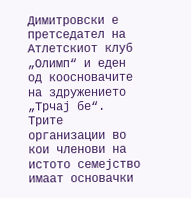Димитровски е претседател на Атлетскиот клуб „Олимп“ и еден од коосновачите на здружението „Трчај бе“. Трите организации во кои членови на истото семејство имаат основачки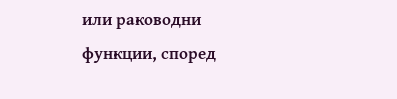или раководни функции, според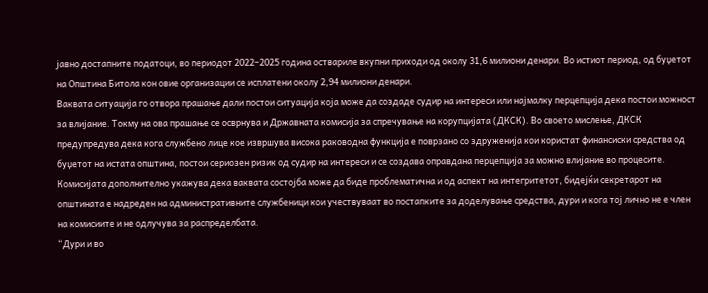јавно достапните податоци, во периодот 2022–2025 година оствариле вкупни приходи од околу 31,6 милиони денари. Во истиот период, од буџетот на Општина Битола кон овие организации се исплатени околу 2,94 милиони денари.
Ваквата ситуација го отвора прашање дали постои ситуација која може да создаде судир на интереси или најмалку перцепција дека постои можност за влијание. Токму на ова прашање се осврнува и Државната комисија за спречување на корупцијата (ДКСК). Во своето мислење, ДКСК предупредува дека кога службено лице кое извршува висока раководна функција е поврзано со здруженија кои користат финансиски средства од буџетот на истата општина, постои сериозен ризик од судир на интереси и се создава оправдана перцепција за можно влијание во процесите. Комисијата дополнително укажува дека ваквата состојба може да биде проблематична и од аспект на интегритетот, бидејќи секретарот на општината е надреден на административните службеници кои учествуваат во постапките за доделување средства, дури и кога тој лично не е член на комисиите и не одлучува за распределбата.
“Дури и во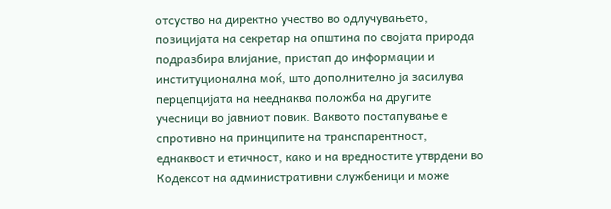отсуство на директно учество во одлучувањето, позицијата на секретар на општина по својата природа подразбира влијание, пристап до информации и институционална моќ, што дополнително ја засилува перцепцијата на нееднаква положба на другите учесници во јавниот повик. Ваквото постапување е спротивно на принципите на транспарентност, еднаквост и етичност, како и на вредностите утврдени во Кодексот на административни службеници и може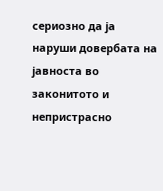сериозно да ја наруши довербата на јавноста во законитото и непристрасно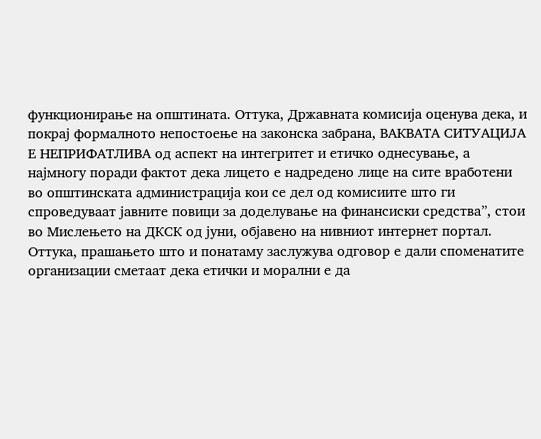функционирање на општината. Оттука, Државната комисија оценува дека, и покрај формалното непостоење на законска забрана, ВАКВАТА СИТУАЦИЈА Е НЕПРИФАТЛИВА од аспект на интегритет и етичко однесување, а најмногу поради фактот дека лицето е надредено лице на сите вработени во општинската администрација кои се дел од комисиите што ги спроведуваат јавните повици за доделување на финансиски средства”, стои во Мислењето на ДКСК од јуни, објавено на нивниот интернет портал.
Оттука, прашањето што и понатаму заслужува одговор е дали споменатите организации сметаат дека етички и морални е да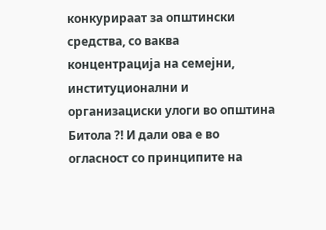конкурираат за општински средства, со ваква концентрација на семејни, институционални и организациски улоги во општина Битола ?! И дали ова е во огласност со принципите на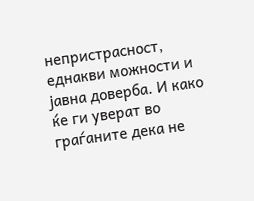непристрасност, еднакви можности и јавна доверба. И како ќе ги уверат во граѓаните дека не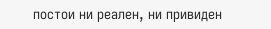постои ни реален, ни привиден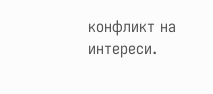конфликт на интереси.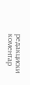редакциски коментар